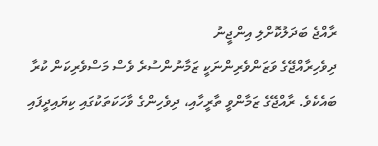ރާއްޖެ ބަދަލުކޮށްލި އިންޖީނު
ދިވެހިރާއްޖޭގެ ވަޒަންވެރިންނަކީ ޒަމާނުންސުރެ ވެސް މަސްވެރިކަން ކުރާ ބައެކެވެ. ރާއްޖޭގެ ޒަމާންވީ ތާރީހާއި، ދިވެހިންގެ ވާހަކަތަކުގައި ކިޔައިދީފައި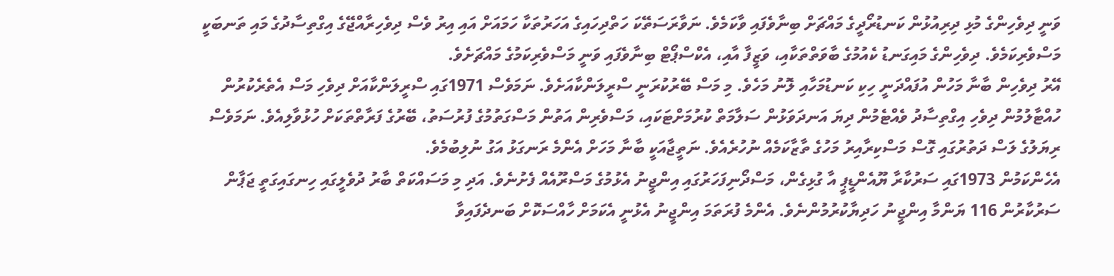ވަނީ ދިވެހިންގެ މުޅި ދިރިއުޅުން ކަނޑުރޯދީގެ މައްޗަށް ބިނާވެފައި ވާކަމެވެ. ނަވާރަސަތޭކަ ހަތްދިހައިގެ އަހަރުތަކާ ހަމައަށް އައި އިރު ވެސް ދިވެހިރާއްޖޭގެ އިގްތިސާދުގެ މައި ތަނބަކީ މަސްވެރިކަމެވެ. ދިވެހިންގެ މައިގަނޑު ކެއުމުގެ ބާވަތްތަކާއި، ވަޒީފާ އާއި، އެކްސްޕޯޓް ބިނާވެފައި ވަނީ މަސްވެރިކަމުގެ މައްޗަށެވެ.
އޭރު ދިވެހިން ބާނާ މަހުން އުފައްދަނީ ހިކި ކަނޑުމަހާއި ލޮނު މަހެވެ. މި މަސް ބޭރުކުރަނީ ސްރީލަންކާއަށެވެ. ނަމަވެސް 1971ގައި ސްރީލަންކާއަށް ދިވެހި މަސް އެތެރެކުރުން ހުއްޓާލުމުން ދިވެހި އިގްތިސާދު ވެއްޓެމުން ދިޔަ އަނދަވަޅުން ސަލާމަތް ކުރުމަށްޓަކައި، މަސްވެރިން އަތުން މަސްގަތުމުގެ ފުރުސަތު، ބޭރުގެ ފަރާތްތަކަށް ހުޅުވާލިއެވެ. ނަމަވެސް ރިޔަލުގެ ލަސް ދަތުރުގައި ގޮސް މަސްކިރާއިރު މަހުގެ ތާޒާކަމެއް ނުހުރެއެވެ. ނަތީޖާއަކީ ބާނާ މަހަށް އެންމެ ރަނގަޅު އަގު ނުލިބުމެވެ.
އެހެންކަމުން 1973ގައި ސަރުކާރާ ޔޫއެންޑީޕީ އާ ގުޅިގެން، މަސްދޯނިފަހަރުގައި އިންޖީނު އެޅުމުގެ މަސްރޫއެއް ފެށުނެވެ. އަދި މި މަސައްކަތް ބާރު ދުވެލީގައި ހިނގައިގަތީ ޖަޕާން ސަރުކާރުން 116 ޔަންމާ އިންޖީނު ހަދިޔާކުރުމުންނެވެ. އެންމެ ފުރަތަމަ އިންޖީނު އެޅުނީ އެކަމަށް ހާއްސަކޮށް ބަނދެފައިވާ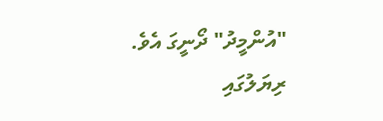"އުންމީދު" ދޯނީގަ އެވެ.
ރިޔަލުގައި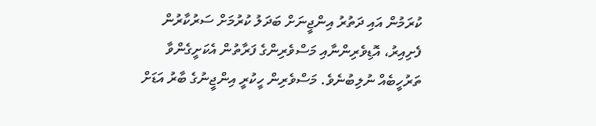ކުރަމުން އައި ދަތުރު އިންޖީނަށް ބަދަލު ކުރުމަށް ސަރުކާރުން ފެށިއިރު، އޮޑިވެރިންނާއި މަސްވެރިންގެ ފަރާތުން އެކަށީގެންވާ ތަރުހީބެއް ނުލިބުނެވެ. މަސްވެރިން ހީކުރީ އިންޖީނުގެ ބާރު އަޑަށް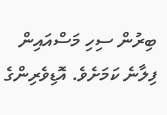ބިރުން ސިހި މަސްއައިން ފިލާނެ ކަމަށެވެ. އޮޑިވެރިންގެ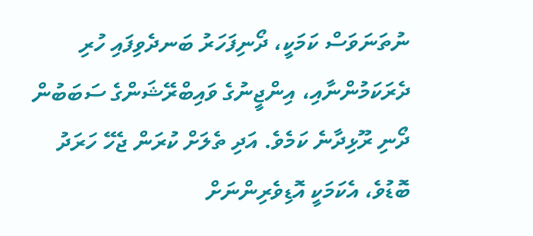ނުތަނަވަސް ކަމަކީ، ދޯނިފަހަރު ބަނދެވިފައި ހުރި ދެރަކަމުންނާއި، އިންޖީނުގެ ވައިބްރޭޝަންގެ ސަބަބުން ދޯނި ރޫޅިދާނެ ކަމެވެ. އަދި ތެލަށް ކުރަން ޖެހޭ ހަރަދު ބޮޑުވެ، އެކަމަކީ އޮޑިވެރިންނަށް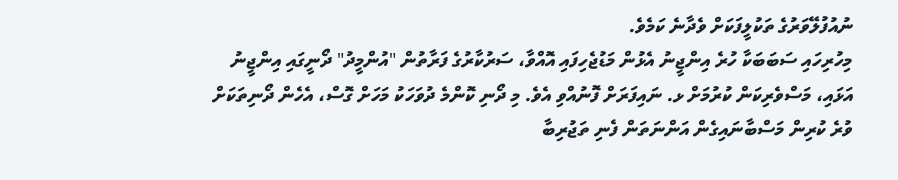ނުއުފުލޭވަރުގެ ތަކުލީފަކަށް ވެދާނެ ކަމެވެ.
މިހުރިހައި ސަބަބަކާ ހުރެ އިންޖީނު އެޅުން މަޑުޖެހިފައި އޮއްވާ، ސަރުކާރުގެ ފަރާތުން "އުންމީދު" ދޯނީގައި އިންޖީނު އަޅައި، މަސްވެރިކަން ކުރުމަށް ޅ. ނައިފަރަށް ފޮނުއްވި އެވެ. މި ދޯނި ކޮންމެ ދުވަހަކު މަހަށް ގޮސް، އެހެން ދޯނިތަކަށް ވުރެ ކުރިން މަސްބާނައިގެން އަންނަތަން ފެނި ތަޖުރިބާ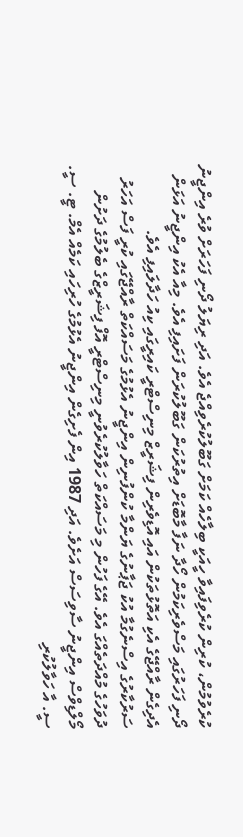ކުރެވުމުން، ކުރިން ކުރެވިފައިވާ ހީއަކީ ބިލާހެއް ކަމަށް ގަބޫލުކުރެވިއްޖެ އެވެ. އަދި ރިޔަލު ދޯނި ފަހަރަށް ވުރެ އިންޖީނު ދޯނި ފަހަރުގައި މަސްވެރިކަމުން ހޯދާ ނަފާ މާބޮޑަށް އިތުރުކަން ގަބޫލުކުރަން ފަށައިފި އެވެ. މިއާ އެކު އިންޖީނު އަޅަން އެދިގެން ރާއްޖޭގެ އެކި އަތޮޅުތަކުން އައި އޮޑިވެރިން ފިޝަރީޒް މިނިސްޓްރީ ކައިރީގައި ކިއު ހަދާލައިފި އެވެ.
ސަރުކާރުގެ އިސްނެގުމާ އުކު ޖަޕާނުގެ ޔަންމާ ކުންފުނިން އިންޖީނު އެޅުމުގެ މަސައްކަތް ރާއްޖޭގައި ކުރީ ފަސް އަހަރު ދުވަހުގެ މުއްދަތެއްގަ އެވެ. އޭގެ ފަހުން މި މަސައްކަތް ހަވާލުކުރެވުނީ މިނިސްޓްރީ އޮފް ފިޝަރީޒްގެ ބެލުމުގެ ދަށުން މޯލްޑިވްސް އިންޖީނު ސާވިސަސް އަށެވެ. އަދި 1987 އިން ފެށިގެން އިންޖީނު އެޅުމުގެ ހުރިހައި ކަމެއް އެމް. ޓީ. ސީ. ސީ. އާ ހަވާލުކުރި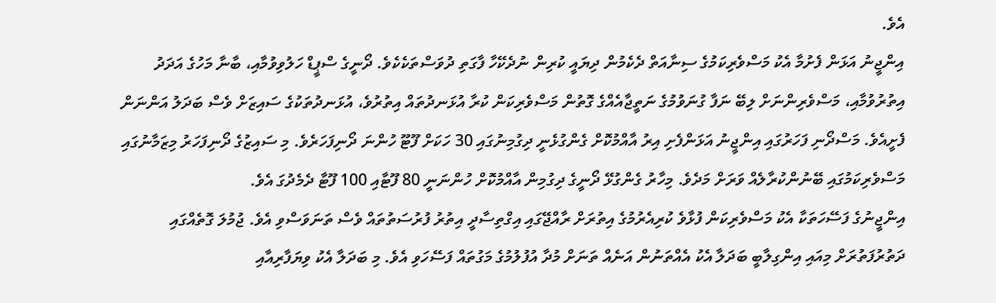އެވެ.
އިންޖީނު އަޅަން ފެށުމާ އެކު މަސްވެރިކަމުގެ ސިނާއަތް ދެކެމުން ދިޔައީ ކުރިން ނުދެކޭހާ ފާގަތި ދުވަސްތަކެކެވެ. ދޯނީގެ ސްޕީޑް ހަލުވިވުމާއި، ބާނާ މަހުގެ އަދަދު އިތުރުވުމާއި، މަސްވެރިންނަށް ލިބޭ ނަފާ ގުނަވުމުގެ ނަތީޖާއެއްގެ ގޮތުން މަސްވެރިކަން ކުރާ އުޅަނދުތައް އިތުރުވެ، އުޅަނދުތަކުގެ ސައިޒަށް ވެސް ބަދަލު އަންނަން ފެށީއެވެ. މަސްދޯނި ފަހަރުގައި އިންޖީނު އަޅަންފެށި އިރު އާއްމުކޮށް ގެންގުޅެނީ ދިގުމިނުގައި 30 ހަކަށް ފޫޓޫ ހުންނަ ދޯނިފަހަރެވެ. މި ސައިޒުގެ ދޯނިފަހަރު މިޒަމާނުގައި މަސްވެރިކަމުގައި ބޭނުންކުރާލެއް ވަރަށް މަދެވެ. މިހާރު ގެންގުޅޭ ދޯނީގެ ދިގުމިން އާއްމުކޮށް ހުންނަނީ 80 ފޫޓާއި 100 ފޫޓާ ދެމެދުގަ އެވެ.
އިންޖީނުގެ ފަސޭހަތަކާ އެކު މަސްވެރިކަން ފުޅާވެ ކުރިއެރުމުގެ އިތުރަށް ރާއްޖޭގައި އިގްތިސާދީ އިތުރު ފުރުސަތުތައް ވެސް ތަނަވަސްވި އެވެ. ޖުމުލަ ގޮތެއްގައި ދަތުރުފަތުރަށް މިއައި އިންގިލާބީ ބަދަލާ އެކު އެއްތަނުން އަނެއް ތަނަށް މުދާ އުފުލުމުގެ މަގުތައް ފަސޭހަވި އެވެ. މި ބަދަލާ އެކު ވިޔަފާރިއާއި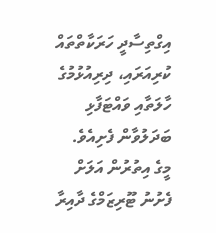އިގްތިސާދީ ހަރަކާތްތައް ކުރިއަރައި، ދިރިއުޅުމުގެ ހާލަތާއި ވައްޓަފާޅި ބަދަލުވާން ފެށިއެވެ.
މީގެ އިތުރުން އަލަށް ފެށުނު ޓޫރިޒަމްގެ ދާއިރާ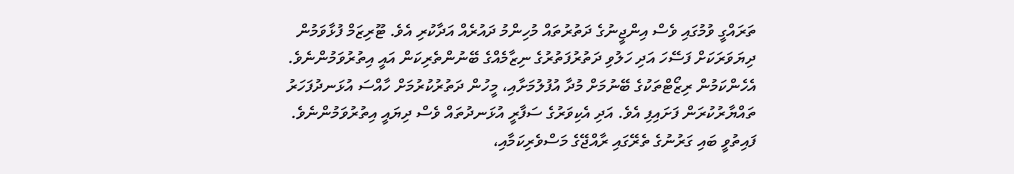ތަރައްގީ ވުމުގައި ވެސް އިންޖީނުގެ ދަތުރުތައް މުހިންމު ދައުރެއް އަދާކުރި އެވެ. ޓޫރިޒަމް ފުޅާވަމުން ދިޔަވަރަކަށް ފަސޭހަ އަދި ހަލުވި ދަތުރުފަތުރުގެ ނިޒާމެއްގެ ބޭނުންތެރިކަން އައީ އިތުރުވަމުންނެވެ. އެހެންކަމުން ރިޒޯޓްތަކުގެ ބޭނުމަށް މުދާ އުފުލުމަށާއި، މީހުން ދަތުރުކުރުމަށް ހާއްސަ އުޅަނދުފަހަރު ތައްޔާރުކުރަން ފަށައިފި އެވެ. އަދި އެކިވަރުގެ ސަފާރީ އުޅަނދުތައް ވެސް ދިޔައީ އިތުރުވަމުންނެވެ.
ފައިތުވީ ބައި ގަރުނުގެ ތެރޭގައި ރާއްޖޭގެ މަސްވެރިކަމާއި،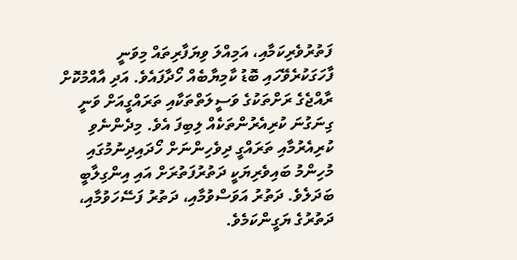ފަތުރުވެރިކަމާއި، އަމިއްލަ ވިޔަފާރިތައް މިވަނީ ފާހަގަކުރެވޭހައި ބޮޑު ކާމިޔާބެއް ހޯދާފައެވެ. އަދި އާއްމުކޮށް ރާއްޖެގެ ރަށްތަކުގެ ވަސީލަތްތަކާއި ތަރައްގީއަށް ވަނީ ގިނަގުނަ ކުރިއެރުންތަކެއް ލިބިފަ އެވެ. މިދެންނެވި ކުރިއެރުމާއި ތަރައްގީ ދިވެހިންނަށް ހޯދައިދިނުމުގައި މުހިންމު ބައިވެރިޔަކީ ދަތުރުފަތުރަށް އައި އިންގިލާބީ ބަދަލެވެ. ދަތުރު އަވަސްވުމާއި، ދަތުރު ފަސޭހަވުމާއި، ދަތުރުގެ ޔަގީންކަމެވެ.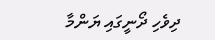ދިވެހި ދޯނީގައި ޔަންމާ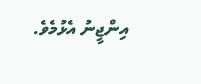އިންޖީނު އެޅުމެވެ.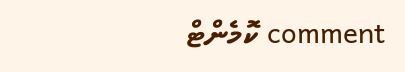comment ކޮމެންޓް